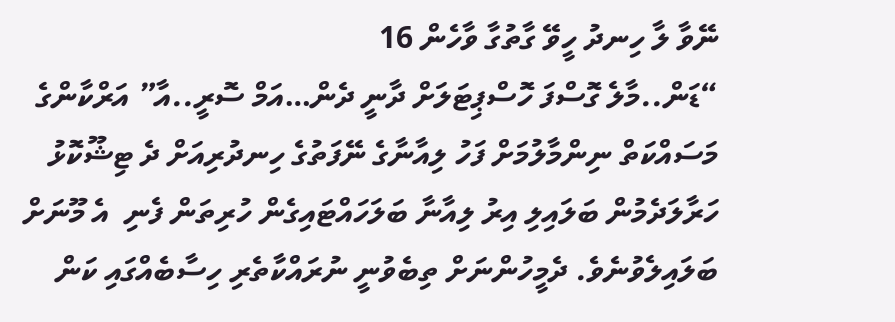ނޭވާ ލާ ހިނދު ހީވޭ ގާތުގާ ވާހެން 16
“ޑަން..މާލެ ގޮސްފަ ހޮސްޕިޓަލަށް ދާނީ ދެން…އަމް ސޮރީ..އާ” އަރްކާންގެ މަސައްކަތް ނިންމާލުމަށް ފަހު ލިއާނާގެ ނޭފަތުގެ ހިނދުރިއަށް ދެ ޓިޝޫކޮޅު ހަރާލަދެމުން ބަލައިލި އިރު ލިއާނާ ބަލަހައްޓައިގެން ހުރިތަން ފެނި  އެ މޫނަށް ބަލައިލެވުނެވެ. ދެމީހުންނަށް ތިބެވުނީ ނުރައްކާތެރި ހިސާބެއްގައި ކަން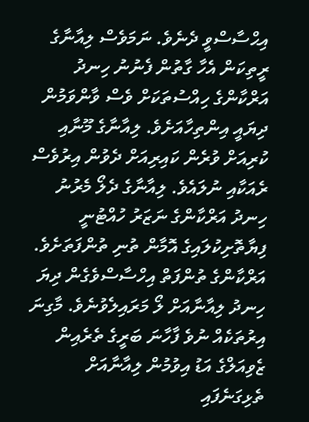އިޙްސާސްވީ ދެނެވެ. ނަމަވެސް ލިއާނާގެ ރީތިކަން އެހާ ގާތުން ފެނުނު ހިނދު އަރްކާންގެ ހިއްސުތަކަށް ވެސް ވާންވަމުން ދިޔައީ އިންތިހާއަށެވެ. ލިއާނާގެ މޫނާއި ކުރިއަށް ވުރެން ކައިރިއަށް ދެވުން އިރުވެސް ރެއަކާއި ނުލައެވެ. ލިއާނާގެ ދެލޯ މެރުނު ހިނދު އަރްކާންގެ ނަޒަރު ހުއްޓުނީ ފިޔާތޮށިކުލައިގެ އޮމާން ތުނި ތުންފަތަށެވެ.
އަރްކާންގެ ތުންފަތް އިހްސާސްވެގެން ދިޔަ ހިނދު ލިއާނާއަށް ލޯ މަރައިލެވުނެވެ. މާގިނަ އިރުތަކެއް ނުވެ ފާހާނަ ބަރީގެ ތެރެއިން ޒެވިއަލްގެ އަޑު އިވުމުން ލިއާނާއަށް ތެޅިގަނެފައި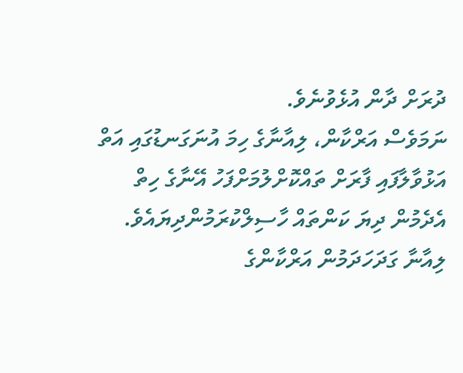ދުރަށް ދާން އުޅެވުނެވެ.
ނަމަވެސް އަރްކާން، ލިއާނާގެ ހިމަ އުނަގަނޑުގައި އަތް އަޅުވާލާފައި ފާރަށް ތައްކޮށްލުމަށްފަހު އޭނާގެ ހިތް އެދެމުން ދިޔަ ކަންތައް ހާސިލްކުރަމުންދިޔައެވެ. ލިއާނާ ގަދަހަދަމުން އަރްކާންގެ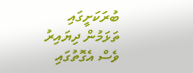ބުރަކަށީގައި ތަޅަމުން ދިޔައިރު ވެސް އެގޮތުގައި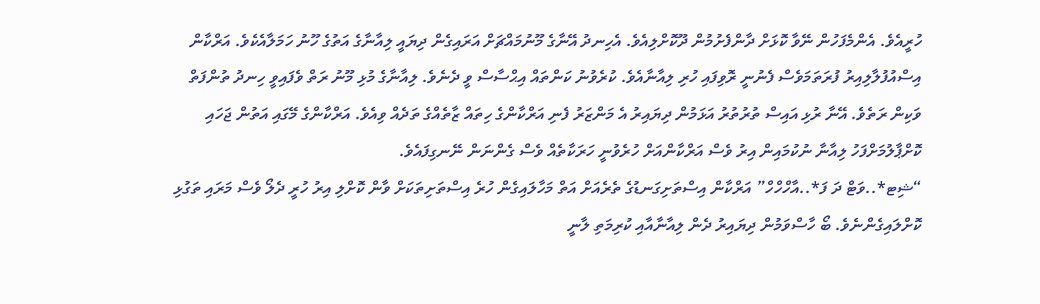ހުރީއެވެ. އެންމެފަހުން ނޭވާ ކޮޅަށް ދާންފެށުމުން ދޫކޮށްލިއެވެ. އެހިނދު އޭނާގެ މޫނުމައްޗަށް އަރައިގެން ދިޔައީ ލިއާނާގެ އަތުގެ ހޫނު ހަމަލާއެކެވެ. އަރްކާން އިސްއުފުލާލިއިރު ފުރަތަމަވެސް ފެނުނީ ރޮވިފައި ހުރި ލިއާނާއެވެ. ކުރެވުނު ކަންތައް އިޙްސާސް ވީ ދެނެވެ. ލިއާނާގެ މުޅި މޫނު ރަތް ވެފައިވީ ހިނދު ތުންފަތް ވަކިން ރަތެވެ. އޭނާ ރުޅި އައިސް ތުރުތުރު އަޅަމުން ދިޔައިރު އެ މަންޒަރު ފެނި އަރްކާންގެ ހިތައް ޒާތެއްގެ ތަދެއް ވިއެވެ. އަރްކާންގެ މޭގައި އަތުން ޖަހައި ކޮށްޕާލުމަށްފަހު ލިއާނާ ނުކުމައިން އިރު ވެސް އަރްކާންއަށް ހުރެވުނީ ހަރަކާތެއް ވެސް ގެންނަން ނޭނގިފައެވެ.
“ޝިޓ*..ވަޓް ދަ ފަ*..އާހްހްހް” އަރްކާން އިސްތަށިގަނޑުގެ ތެރެއަށް އަތް މަހާލައިގެން ހުރެ އިސްތަށިތަކަށް ވާން ކޮށްލި އިރު ހުރީ ދެލޯ ވެސް މަރައި ތަގުޅި ކޮށްލައިގެންނެވެ. ބޯ ހާސްވަމުން ދިޔައިރު ދެން ލިއާނާއާއި ކުރިމަތި ލާނީ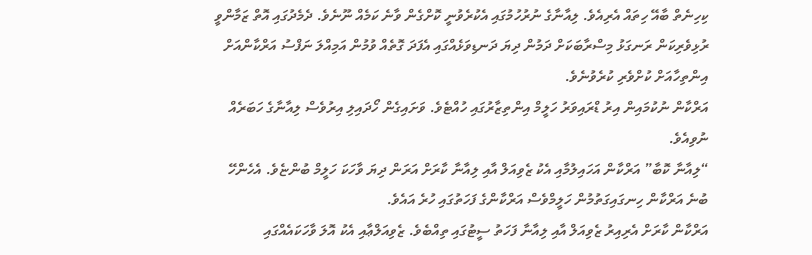ކިހިނެތް ބާއޭ ހިތައް އެރިއެވެ. ލިއާނާގެ ނުރުހުމުގައި އެކުރެވުނީ ކޮށްގެން ވާނެ ކަމެއް ނޫނެވެ. ދެމެދުގައި އޮތް ޒަމާންވީ ރުޅިވެރިކަން ރަނގަޅު މިސްރާބަކަށް ދަމުން ދިޔަ ދަނޑިވަޅެއްގައި އެފަދަ ގޮތެއް ވުމުން އަމިއްލަ ނަފްސު އަރްކާންއަށް އިންތިހާއަށް ކުށްވެރި ކުރެވުނެވެ.
އަރްކާން ނުކުމައިން އިރު ޑްރައިވަރު ހަލީމް އިންތިޒާރުގައި ހުއްޓެވެ. ވަށައިގެން ހޯދައިލި އިރުވެސް ލިއާނާގެ ހަބަރެއް ނުވިއެވެ.
“ލިއާނާ ކޮބާ” އަރްކާން އަހައިލުމާއި އެކު ޒެވިއަލް އާއި ލިއާނާ ކާރަށް އަރަން ދިޔަ ވާހަކަ ހަލީމް ބުންޏެވެ. އެހެންހޭ ބުނެ އަރްކާން ހިނގައިގަތުމުން ހަލީމްވެސް އަރްކާންގެ ފަހަތުގައި ހުރެ އައެވެ.
އަރްކާން ކާރަށް އެރިއިރު ޒެވިއަލް އާއި ލިއާނާ ފަހަތު ސީޓުގައި ތިއްބެވެ. ޒެވިއަލްޢާއި އެކު އޮލަ ވާހަކައެއްގައި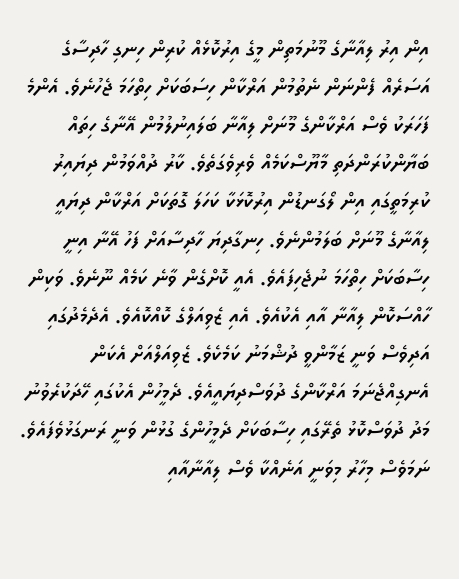އިން އިރު ލިއާނާގެ މޫނުމަތިން މީގެ އިރުކޮޅެއް ކުރިން ހިނގި ހާދިސާގެ އަސަރެއް ފެންނަން ނެތުމުން އަރްކާން ހިސަބަކަށް ހިތްހަމަ ޖެހުނެވެ. އެންމެ ފަހަރަކު ވެސް އަރްކާންގެ މޫނަށް ލިއާނާ ބަލައިނުލުމުން އޭނާގެ ހިތައް ބަޔާންކުރަންދަތި މާޔޫސްކަމެއް ވެރިވެގަތެވެ. ކާރު ދުއްވަމުން ދިޔައިރު ކުރިމަތީގައި އިން ލޯގަނޑުން އިރުކޮޅަކާ ކަހަލަ ގޮތަކަށް އަރްކާން ދިޔައީ ލިއާނާގެ މޫނަށް ބަލަމުންނެވެ. ހިނގާދިޔަ ހާދިސާއަށް ފަހު އޭނާ އިނީ ހިސާބަކަށް ހިތްހަމަ ނުޖެހިފައެވެ. އެއީ ކޮށްގެން ވާނެ ކަމެއް ނޫނެވެ. ވަކިން ހާއްސަކޮން ލިއާނާ އާއި އެކުއެވެ. އެއި ޒެވިއަލްގެ ކޮއްކޮއެވެ. އެދެމެދުގައި އަދިވެސް ވަނީ ޒަމާންވީ ދުޝްމަނު ކަމެކެވެ. ޒެވިއަލްއަށް އެކަން އެނގިއްޖެނަމަ އަރްކާންގެ ދުވަސްދިޔައީއެވެ. ދެމީހުން އެކުގައި ހޭދަކުރެވުނު މަދު ދުވަސްކޮޅު ތެރޭގައި ހިސާބަކަށް ދެމީހުންގެ ގުޅުން ވަނީ ރަނގަޅުވެފައެވެ. ނަމަވެސް މިހާރު މިވަނީ އަނެއްކާ ވެސް ލިއާނާއާއި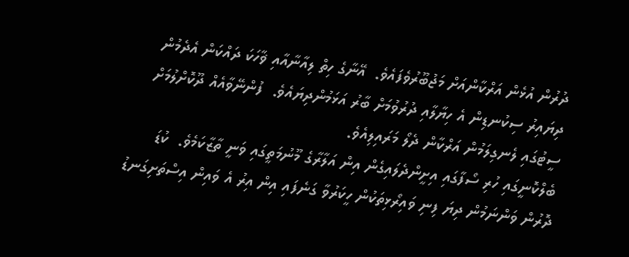ދުރުން އުޅެން އަރްކާންއަށް މަޖުބޫރުވެފައެވެ.  އޭނާގެ ހިތް ލިއާނާއާއި ޥާހަކަ ދައްކަން އެދެމުން ދިޔައިރު ސިކުނޑިން އެ ހިޔާލާއި ދުރުވުމަށް ބާރު އަޅަމުންދިޔައެވެ.  ފުންނޭވާއެއް ދޫކޮށްލުމަށް ސީޓުގައި ލެނގިލަމުން އަރްކާން ދެލޯ މަރައިލިއެވެ.
ބެލްކޮނީގައި ހުރި ސޯފާގައި އިށީންދެލައިގެން އިން އަލާރާގެ މޫނުމަތީގައި ވަނީ ތާޒާކަމެވެ.  ކުޑަ ދޮރުން ވަންނަމުން ދިޔަ ފިނި ވައިރޯޅިތަކުން ހީކަރުވާ ގަނެފައި އިން އިރު އެ ވައިން އިސްތަށިގަނޑު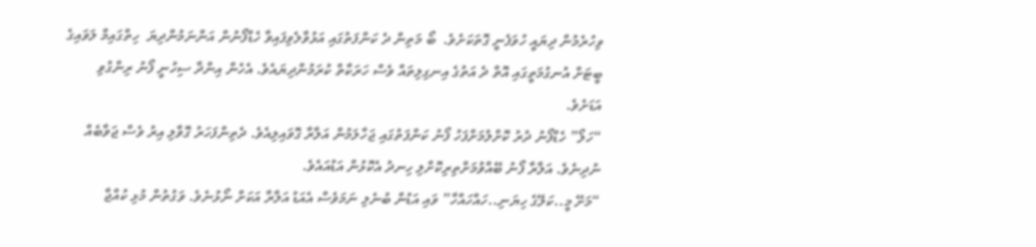ވިހުރެމުން ދިޔައީ ހުވަފެނީ ގޮތަކަށެވެ.  ބޯ މަތިން ދެ ކަންފަތުގައި އަޅުވާލެވިފައިވާ ހެޑްފޯނުން އަންނަމުންދިޔަ  ހިތްގައިމް ލަވައިގެ ބީޓަށް އުނގުމަތީގައި އޮތް ދެ އަތުގެ އިނގިލިތައް ވެސް ހަރަކާތް ކުރަމުންދިޔައެވެ. އެހެން އިންދާ ސިހުނީ ފޯނު ރިންގުވި އަޑަށެވެ.
“ހަލޯ” ހެޑްފޯނު ދުރު ކޮށްލުމަށްފަހު ފޯނު ކަންފަތުގައި ޖަހާލަމުން އަލާރާ ގޮވައިލިއެވެ. ދެތިންފަހަރު ގޮވާލި އިރު ވެސް ޖަވާބެއް ނުދިނެވެ. އަލާރާ ފޯނު ބޭއްވުމަށްތިރިކޮށްލި ހިނދު އެކޮޅުން އަޑުއައެވެ.
“މަށޭ މީ..ކަލޭގެ ހިޔަނި..ހައްހައްހާ” ވައި އަޑުން ބުނެލި ނަމަވެސް އެއަޑު އަލާރާ އަކަށް ނޯޅުނެވެ. ވަގުތުން މުޅި ކުއްޖާ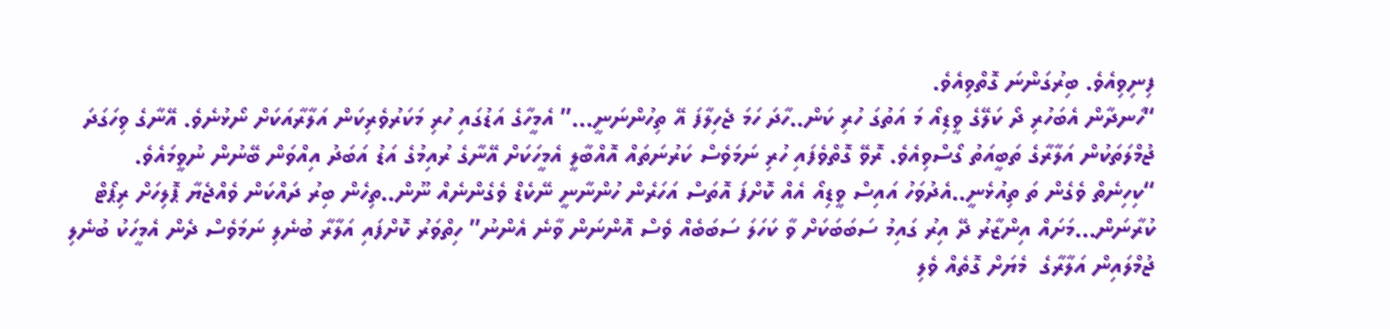ފިނިވިއެވެ. ބިރުގަންނަ ގޮތްވިއެވެ.
“ހަނދާން އެބަހުރި ދޯ ކަލޭގެ ވީޑިއޯ މަ އަތުގަ ހުރި ކަން..ހާދަ ހަމަ ޖެހިލާފަ އޭ ތިހުންނަނީ…” އެމީހާގެ އަޑުގައި ހުރި މަކަރުވެރިކަން އަލާރާއަކަށް ނޯޅުނެވެ. އޭނާގެ ވިހަގަދަ ޖުމްލަތަކުން އަލާރާގެ ތަބީއަތު ގޯސްވިއެވެ. ރޮވޭ ގޮތްވެފައި ހުރި ނަމަވެސް ކަރުނަތައް އޮއްބާލީ އެމީހަކަށް އޭނާގެ ރުއިމުގެ އަޑު އަބަދު އިއްވަން ބޭނުން ނުވީމައެވެ.
“ކިހިނެތް ވެގެން ތަ ތިއުޅެނީ..އެދުވަހު އައިސް ވީޑިއޯ އެއް ކޮށްފަ އޮތަސް އަހަރެން ހުންނާނީ ނޭކެޑް ވެގެންނެއް ނޫން..ތިހެން ބިރު ދައްކަން ވެއްޖެޔާ ޕޮލިހަށް ރިޕޯޓް ކުރާނަން…މަށައް އިންޒާރު ދޭ އިރު ގައިމު ސަބަބަކަށް ވާ ކަހަލަ ސަބަބެއް ވެސް އޮންނަން ވާނެ އެންނު” ހިތްވަރު ކޮށްފައި އަލާރާ ބުނެލި ނަމަވެސް ދެން އެމީހަކު ބުނެލި ޖުމްލައިން އަލާރާގެ  މެޔަށް ގޮތެއް ވެލި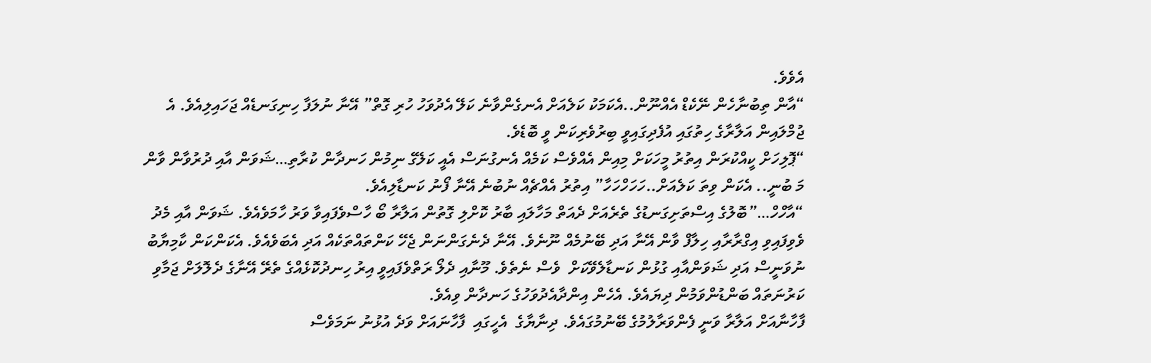އެވެވެ.
“އާން ތިބުނާހެން ނޭކެޑް އެއްނޫން..އެކަމަކު ކަލެއަށް އެނގެންވާނެ ކަލޭ އެދުވަހު ހުރި ގޮތް” އޭނާ ނުލަފާ ހިނިގަނޑެއް ޖަހައިލިއެވެ. އެ ޖުމްލައިން އަލާރާގެ ހިތުގައި އުފެދިގައިވީ ބިރުވެރިކަން ވީ ބޮޑެވެ.
“ޕޮލިހަށް ކީއްކުރަން އިތުރު މީހަކަށް މިއިން އެއްވެސް ކަމެއް އެނގުނަސް އެއީ ކަލޭގެ ނިމުން ހަނދާން ކުރާތި…ޝަވަން އާއި ދުރުވާން ވާން މަ ބުނީ.. އެކަން ވިތަ ކަލެއަށް..ހަހަހްހަހާ” އިތުރު އެއްޗެއް ނުބުނެ އޭނާ ފޯނު ކަނޑާލިއެވެ.
“އާހްހް…”ބޮލުގެ އިސްތަށިގަނޑުގެ ތެރެއަށް ދެއަތް މަހާލައި ބާރު ކޮށްލި ގޮތުން އަލާރާ ބޯ ހާސްވެފައިވާ ވަރު ހާމަވެއެވެ. ޝަވަން އާއި މެދު ވެވިފައިވި އިގްރާރާއި ހިލާފް ވާން އޭނާ އަދި ބޭނުމެއް ނޫނެވެ. އޭނާ ދެނެގަންނަން ޖެހޭ ކަންތައްތަކެއް އަދި އެބަވެއެވެ. އެކަންކަން ކާމިޔާބު ނުވަނީސް އަދި ޝަވަންއާއި ގުޅުން ކަނޑާލެވޭކަށް  ވެސް ނެތެވެ. މޫނާއި ދެލޯ ރަތްވެފައިވީ އިރު ހިނދުކޮޅެއްގެ ތެރޭ އޭނާގެ ދެލޮލަށް ޖަމާވި ކަރުނަތައް ބަންޑުންވަމުން ދިޔައެވެ. އެހެން އިންދާއެދުވަހުގެ ހަނދާން ވިއެވެ.
ފާހާނާއަށް އަލާރާ ވަނީ ފެންވަރާލުމުގެ ބޭނުމުގައެވެ. ދިނާޔާގެ  އެހީގައި  ފާހާނައަށް ވަދެ އުޅުނު ނަމަވެސް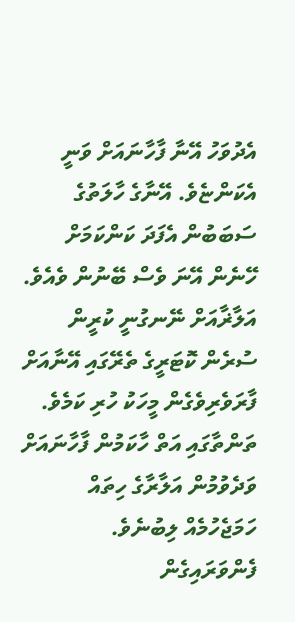އެދުވަހު އޭނާ ފާހާނައަށް ވަނީ އެކަންޏެވެ. އޭނާގެ ހާލަތުގެ ސަބަބުން އެފަދަ ކަންކަމަށް ހޭނެން އޭނަ ވެސް ބޭނުން ވެއެވެ. އަލާޜާއަށް ނޭނގުނީ ކުރީން ސުރެން ކޮޓަރީގެ ތެރޭގައި އޭނާއަށް ފާރަވެރިވެގެން މީހަކު ހުރި ކަމެވެ. ތަންތާގައި އަތް ހާކަމުން ފާހާނައަށް ވަދެވުމުން އަލާރާގެ ހިތައް ހަމަޖެހުމެއް ލިބުނެވެ. ފެންވަރައިގެން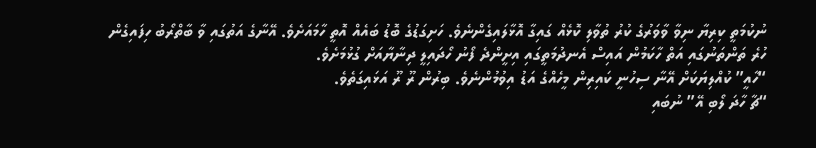ނުކުމަތީ ކިރިޔާ ނިވާ ވާވަރުގެ ކުރު ތުވާލި ކޮޅެއް ގައިގާ އޮޅާލައިގެންނެވެ. ހަށިގަޑުގެ ބޮޑު ބައެއް އޮތީ ހާމައަށެވެ. އޭނާގެ އަތުގައި ވާ ބާތްރޯބު ހިފައިގެން ހުރެ ތަންތަނުގައި އަތް ހާކަމުން އައިސް އެނދުމަތީގައި އިށީންދެ ފޯނު ހޯދައިލީ ދިނާޔާއަށް ގުޅުމަށެވެ.
“ހާއީ” ކުއްލިޔަކަށް އޭނާ ސިހުނީ ކައިރިން މީހެއްގެ އަޑު އިވުމުންނެވެ. ބިރުން ރޫ ރޫ އަޅައިގަތެވެ.
“ޗާ ހާދަ ލޯބި އޭ” ނުބައި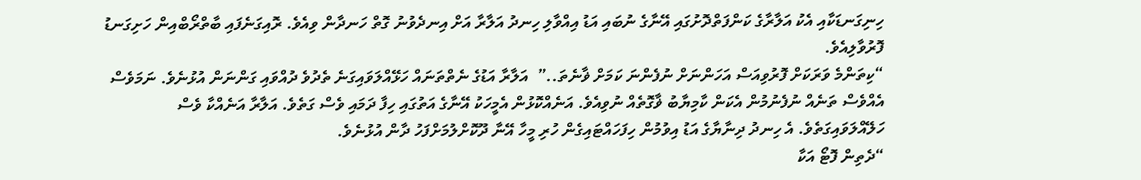ހިނިގަނޑަކާއި އެކު އަލާރާގެ ކަންފަތްދޮށުގައި އޭނާގެ ނުބައި އަޑު އިއްވާލި ހިނދު އަލާރާ އަށް އިނދެވުނު ގޮތް ހަނދާން ވިއެވެ. ރޮއިގަނެފައި ބާތްރޯބްއިން ހަށިގަނޑު ފޮރުވާލިއެވެ.
“ކިތަންމެ ވަރަކަށް ފޮރުވިއަސް އަހަންނަށް ނުފެންނަ ކަމަށް ޥާނެތަ..”  އަލާރާ އަޑުގެ ނެތްތަނައް ހަޅޭއްލަވައިގަނެ ތެދުވެ ދުއްވައި ގަންނަން އުޅުނެވެ. ނަމަވެސް އެއްވެސް ތަނެއް ނުފެނުމުން އެކަން ކާމިޔާބު ޥާގޮތެއް ނުވިއެވެ. އަނެއްކޮޅުން އެމީހަކު އޭނާގެ އަތުގައި ހިފާ ދަމައި ވެސް ގަތެވެ. އަލާރާ އަނެއްކާ ވެސް ހަލޭއްލަވައިގަތެވެ. އެ ހިނދު ދިނާޔާގެ އަޑު އިވުމުން ހިފަހައްޓައިގެން ހުރި މީހާ އޭނާ ދޫކޮށްލުމަށްފަހު ދާން އުޅުނެވެ.
“ދެތިން ފޮޓޯ އަކާ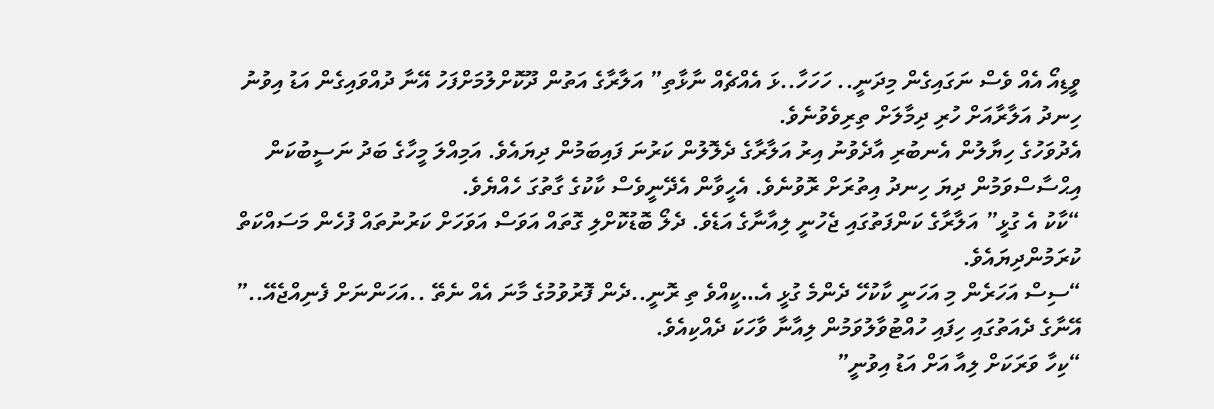ވީޑިއޯ އެއް ވެސް ނަގައިގެން މިދަނީ.. ހަހަހާ..ޅަ އެއްޗެއް ނާޅާތި” އަލާރާގެ އަތުން ދޫކޮށްލުމަށްފަހު އޭނާ ދުއްވައިގެން އަޑު އިވުނު ހިނދު އަލާރާއަށް ހުރި ދިމާލަށް ތިރިވެވުނެވެ.
އެދުވަހުގެ ހިޔާލުން އެނބުރި އާދެވުނު އިރު އަލާރާގެ ދެލޮލުން ކަރުނަ ފައިބަމުން ދިޔައެވެ. އަމިއްލަ މީހާގެ ބަދު ނަސީބުކަން އިޙްސާސްވަމުން ދިޔަ ހިނދު އިތުރަށް ރޮވުނެވެ. އެހީވާން އެދޭނީވެސް ކާކުގެ ގާތުގަ ހެއްޔެވެ.
“ކާކު އެ ގުޅީ” އަލާރާގެ ކަންފަތުގައި ޖެހުނީ ލިއާނާގެ އަޑެވެ. ދެލޯ ބޮޑުކޮށްލި ގޮތައް އަވަސް އަވަހަށް ކަރުނުތައް ފުހެން މަސައްކަތް ކުރަމުންދިޔައެވެ.
“ސިސް އަހަރެން މި އަހަނީ ކާކުހޭ ދެންމެ ގުޅީ އެ…ކީއްވެ ތި ރޮނީ..ދެން ފޮރުވުމުގެ މާނަ އެއް ނެތޭ ..އަހަންނަށް ފެނިއްޖެއޭ..” އޭނާގެ ދެއަތުގައި ހިފައި ހުއްޓުވާލުވަމުން ލިއާނާ ވާހަކަ ދެއްކިއެވެ.
“ކިހާ ވަރަކަށް ލިއާ އަށް އަޑު އިވުނީ”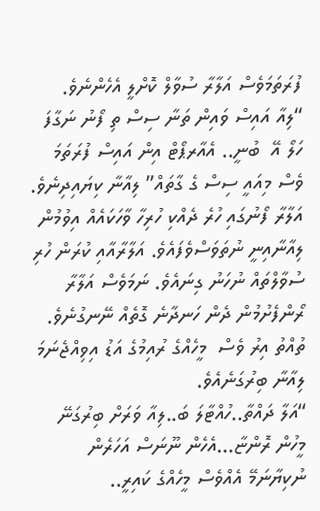ފުރަތަމަވެސް އަލާރާ ސުވާލް ކޮށްލީ އެހެންނެވެ.
“ލިއާ އައިސް ވައިން ތަނާ ސިސް ތި ފޯނު ނަގާފަ ހަލޯ އޭ  ބުނީ.. އެއާރޕޯޓް އިން އައިސް ފުރަތަމަ ވެސް މިއައީ ސިސް ގެ ގާތައް” ލިއާނާ ކިޔައިދިނެވެ. އަލާރާ ފޯނުގައި ހުރެ ދެއްކި ހުރިހާ ވާހަކައެއް އިވުމުން ލިއާނާއިނީ ނުތަވަސްވެފައެވެ. އަލާރާއާއި ކުރަން ހުރި ސުވާލްތައް ނުހަނު ގިނައެވެ. ނަމަވެސް އަލާރާ ރޯންފެށުމުން ދެން ހަނދާނެ ގޮތެއް ނޭނގުނެވެ. ތުއްތު އިރު ވެސް  މީހެއްގެ ރުއިމުގެ އަޑު އިވިއްޖެނަމަ ލިއާނާ ބިރުގަނެއެވެ.
“އަލާ ދައްތާ..ހުއްޓާލަ ބަ..ލިއާ ވަރަށް ބިރުގަނޭ މީހުން ރޮންޏާ…އެހެން ނޫނަސް އަހަރެން ނުކިޔާނަމޭ އެއްވެސް މީހެއްގެ ކައިރީ..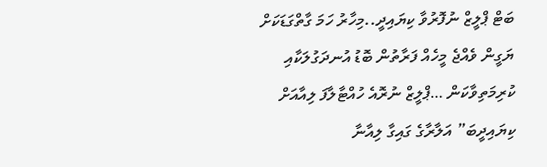ބަޓް ޕްލީޒް ނުފޮރުވާ ކިޔައިދީ..މިހާރު ހަމަ ގާތްގަޑަކަށް ޔަގީން ވެއްޖެ މީހެއް ފަރާތުން ބޮޑު އުނދަގުލަކާއި ކުރިމަތިވާކަން …ޕްލީޒް ނުރޮއެ ހުއްޓާލާފަ ލިއާއަށް ކިޔައިދީބަ” އަލާރާގެ ގައިގާ ލިއާނާ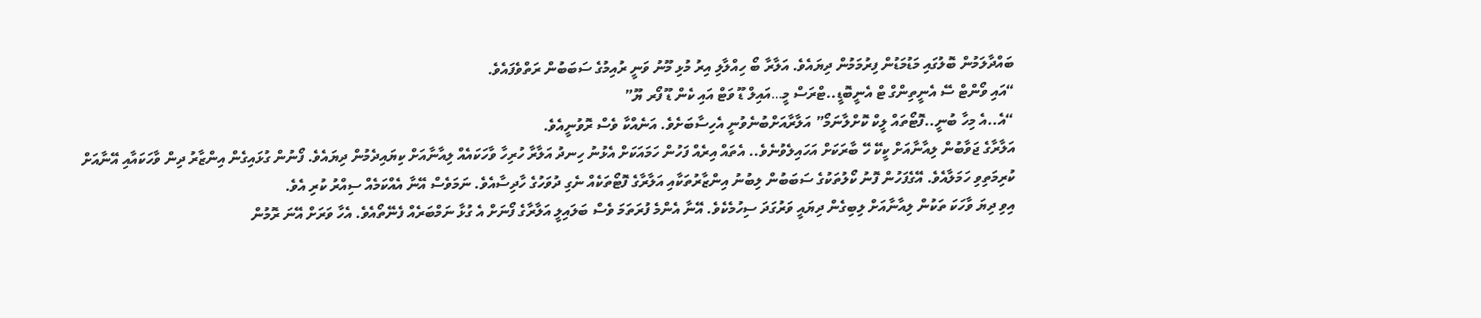ބައްދާލަމުން ބޮލުގައި މަޑުމަޑުން ފިރުމަމުން ދިޔައެވެ. އަލާރާ ބޯ ހިއްލާލި އިރު މުޅި މޫނު ވަނީ ރުއިމުގެ ސަބަބުން ރަތްވެފައެވެ.
“އައި ވޯންޓް ސޭ އެނީތިންގް ޓް އެނީބޮޑީ..ޓްރަސް މީ…އައިލް ޑޫ ވަޓް އައި ކެން ޑޫ ފޯރ ޔޫ”
“އެ..އެ މިހާ ބުނީ..ފޮޓޯތައް ލީކް ކޮށްލާނަމޯ” އަލާރާއަށްބުނެވުނީ އެހިސާބަށެވެ. އަނެއްކާ ވެސް ރޮވުނީއެވެ.
އަލާރާގެ ޖަވާބުން ލިއާނާއަށް ކީކޭ ހޭ ބާރަކަށް އަހައިލެވުނެވެ.. އެތައް އިރެއް ފަހުން ހަމައަކަށް އެޅުނު ހިނދު އަލާރާ ހުރިހާ ވާހަކައެއް ލިއާނާއަށް ކިޔައިދެމުން ދިޔައެވެ. ފޯނުން ގުޅައިގެން އިންޒާރު ދިން ވާހަކައާއި އޭނާއަށް ކުރިމަތިވި ހަމަލާއެވެ. އޭގެފަހުން ފޮނު ކޯލުތަކުގެ ސަބަބުން ލިބުނު އިންޒާރުތަކާއި އަލާރާގެ ފޮޓޯތަކެއް ނެގި ދުވަހުގެ ހާދިސާއެވެ. ނަމަވެސް އޭނާ އެއްކަމެއް ސިއްރު ކުރި އެވެ.
އިވި ދިޔަ ވާހަކަ ތަކުން ލިއާނާއަށް ލިބިގެން ދިޔައީ ވަރުގަދަ ސިހުމެކެވެ. އޭނާ އެންމެ ފުރަތަމަ ވެސް ބަލައިލީ އަލާރާގެ ފޯނަށް އެ ގުޅާ ނަމްބަރެއް ފެނޭތޯއެވެ. އެހާ ވަރަށް އޭނަ ރޮމުން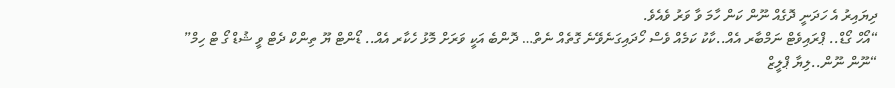ދިޔައިރު އެ ހަދަނީ ދޮގެއް ނޫން ކަން ހާމަ ވާ ވަރު ވެއެވެ.
“އޯހް ގޯޑް.. ޕްރައިވެޓް ނަމްބާރ އެއް..ކާކު ކަމެއް ވެސް ހޯދައިގަނެވޭނެ ގޮތެއް ނެތް… ދޮންބެ އަކީ ވަރަށް މޮޅު ހެކާރ އެއް.. ޑޯންޓް ޔޫ ތިންކް ދެޓް ވީ ޝުޑް ގޯ ޓް ހިމް”
“ނޫން ނޫން..ލިޔާ ޕްލީޒް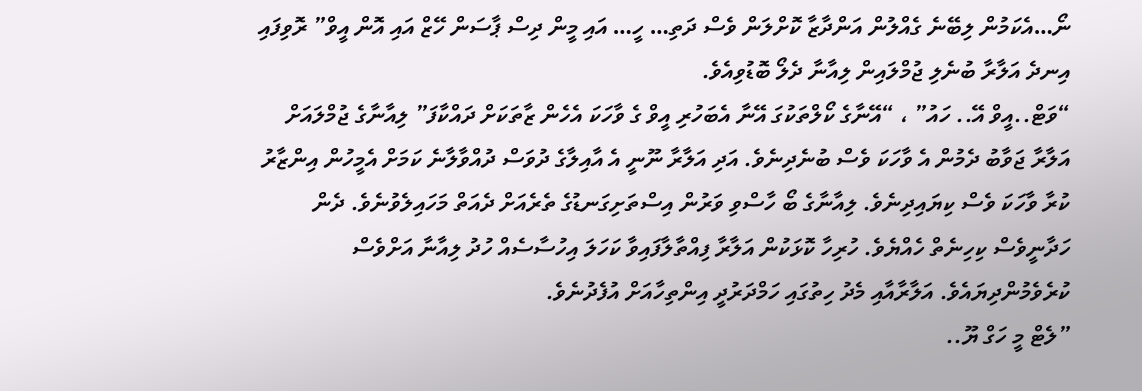ނޯ…އެކަމުން ލިބޭނެ ގެއްލުން އަންދާޒާ ކޮށްލަން ވެސް ދަތި… ހީ… އައި މީން ދިސް ޕާސަން ހޭޒް އައި އޮން އީވް” ރޮވިފައި އިނދެ އަލާރާ ބުނެލި ޖުމްލައިން ލިއާނާ ދެލޯ ބޮޑުވިއެވެ.
“ވަޓް..އީވް އޭ.. ހައު” ، “އޭނާގެ ކޯލްތަކުގަ އޭނާ އެބަހުރި އީވް ގެ ވާހަކަ އެހެން ޒާތަކަށް ދައްކާފަ” ލިއާނާގެ ޖުމްލައަށް އަލާރާ ޖަވާބު ދެމުން އެ ވާހަކަ ވެސް ބުނެދިނެވެ. އަދި އަލާރާ ނޫނީ އެ އާއިލާގެ ދުވަސް ދުއްވާލާނެ ކަމަށް އެމީހުން އިންޒާރު ކުރާ ވާހަކަ ވެސް ކިޔައިދިނެވެ. ލިއާނާގެ ބޯ ހާސްވި ވަރުން އިސްތަށިގަނޑުގެ ތެރެއަށް ދެއަތް މަހައިލެވުނެވެ. ދެން ހަދާނީވެސް ކިހިނެތް ހެއްޔެވެ. ހުރިހާ ކޮޅަކުން އަލާރާ ފިއްތާލާފައިވާ ކަހަލަ އިހުސާސެއް ހުދު ލިއާނާ އަށްވެސް ކުރެވެމުންދިޔައެވެ. އަލާރާއާއި މެދު ހިތުގައި ހަމްދަރުދީ އިންތިހާއަށް އުފެދުނެވެ.
”ލެޓް މީ ހަގް ޔޫ..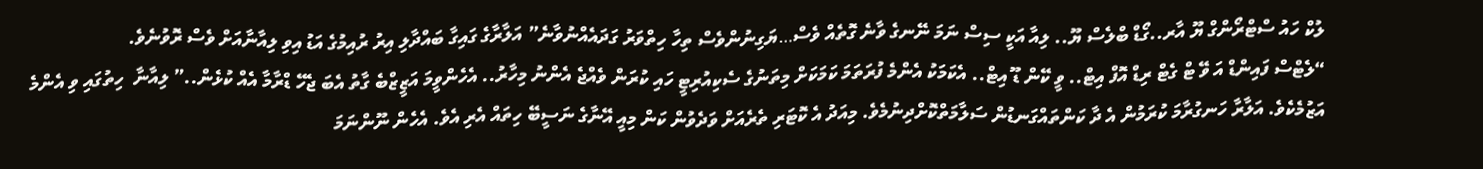ލުކް ހައު ސްޓްރޯންގް ޔޫ އާރ..ގޯޑް ބްލެސް ޔޫ.. ލިއާ އަކީ ސިސް ނަމަ ނޭނގެ ވާނެ ގޮތެއް ވެސް…ޔަގިނުންވެސް ތިހާ ހިތްވަރު ގަދައެއްނުވާނެ” އަލާރާގެ ގައިގާ ބައްދާލި އިރު ރުއިމުގެ އަޑު އިވި ލިއާނާއަށް ވެސް ރޮވުނެވެ.
“ލެޓްސް ފައިންޑް އަ ވޭ ޓް ގެޓް ރިޑް އޮފް އިޓް.. ވީ ކޭން ޑޫ އިޓް.. އެކަމަކު އެންމެ ފުރަތަމަ ކަމަކަށް މިތަނުގެ ސެކިއުރިޓީ ހައި ކުރަން ވެއްޖެ އެންނު މިހާރު.. އެހެންވީމަ އަޒީޒްބެ ގާތު އެބަ ޖެހޭ ޑްރާމާ އެއް ކުޅެން..” ލިއާނާ  ހިތުގައި ވި އެންމެ އަޒުމެކެވެ. އަލާރާ ހަނގުރާމަ ކުރަމުން އެ ދާ ކަންތައްގަނޑުން ސަލާމަތްކޮށްދިނުމެވެ. މިއަދު އެ ކޮޓަރި ތެރެއަށް ވަދެވުން ކަން މިއީ އޭނާގެ ނަސީބޭ ހިތައް އެރި އެވެ. އެހެން ނޫންނަމަ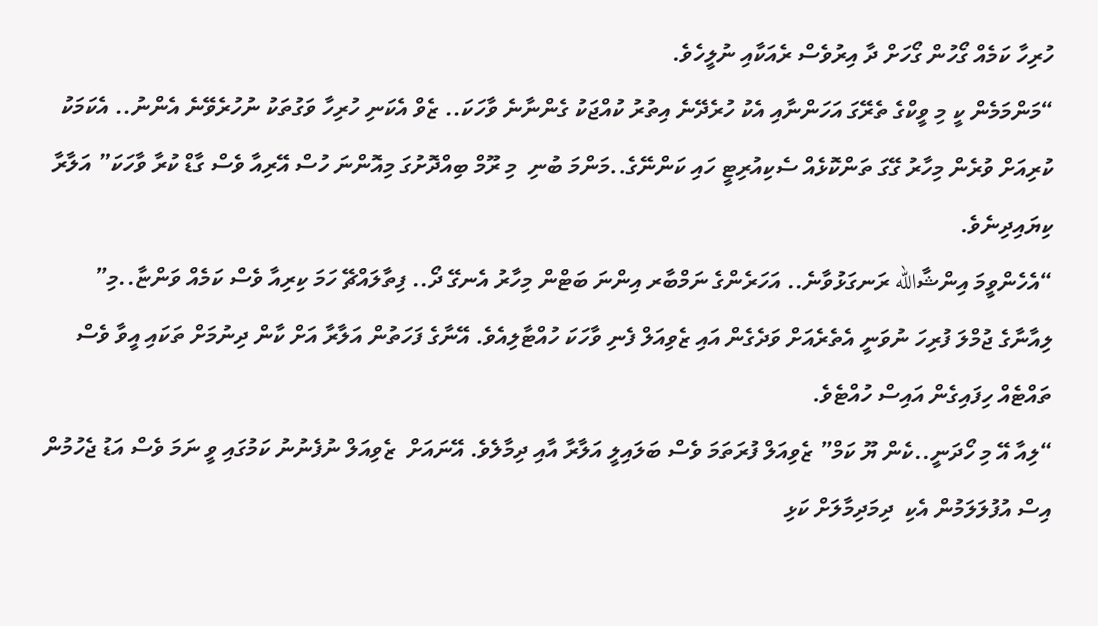ހުރިހާ ކަމެއް ގޯހުން ގޯހަށް ދާ އިރުވެސް ރެއަކާއި ނުލީހެވެ.
“މަންމަމެން ކީ މި ވީކްގެ ތެރޭގަ އަހަންނާއި އެކު ހުރެދޭނެ އިތުރު ކުއްޖަކު ގެންނާނެ ވާހަކަ.. ޒެވް އެކަނި ހުރިހާ ވަގުތަކު ނުހުރެވޭނެ އެންނު.. އެކަމަކު ކުރިއަށް ވުރެން މިހާރު ގޭގަ ތަންކޮޅެއް ސެކިއުރިޓީ ހައި ކަންނޭގެ..މަންމަ ބުނި  މި ރޫމް ބިއްދޮށުގަ މިއޮންނަ ހުސް އޭރިއާ ވެސް ގާޑް ކުރާ ވާހަކަ” އަލާރާ ކިޔައިދިނެވެ.
“އެހެންވީމަ އިންޝާالله ރަނގަޅުވާނެ.. އަހަރެންގެ ނަމްބާރ އިންނަ ބަޓްން މިހާރު އެނގޭ ދޯ.. ފިތާލައްޗޭ ހަމަ ކިރިއާ ވެސް ކަމެއް ވަންޏާ..މި” ލިއާނާގެ ޖުމްލަ ފުރިހަ ނުވަނީ އެތެރެއަށް ވަދެގެން އައި ޒެވިއަލް ފެނި ވާހަކަ ހުއްޓާލިއެވެ. އޭނާގެ ފަހަތުން އަލާރާ އަށް ކާން ދިނުމަށް ތަކައި އީވާ ވެސް ތައްޓެއް ހިފައިގެން އައިސް ހުއްޓެވެ.
“ލިއާ އޭ މި ހޯދަނީ..ކެން ޔޫ ކަމް” ޒެވިއަލް ފުރަތަމަ ވެސް ބަލައިލީ އަލާރާ އާއި ދިމާލެވެ. އޭނައަށް  ޒެވިއަލް ނުފެނުނު ކަމުގައި ވީ ނަމަ ވެސް އަޑު ޖެހުމުން އިސް އުފުލަލަމުން އެކި  ދިމަދިމާލަށް ކަޅި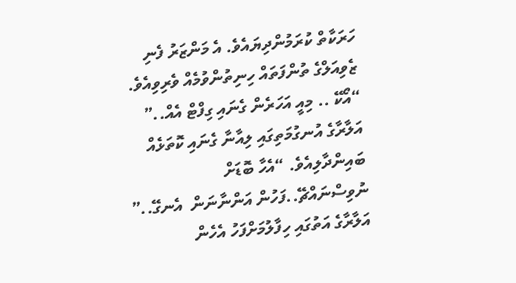ހަރަކާތް ކުރަމުންދިޔައެވެ. އެ މަންޒަރު ފެނި ޒެވިއަލްގެ ތުންފަތައް ހިނިތުންވުމެއް ވެރިވިއެވެ.
“އޯކޭ .. މިއީ އަހަރެން ގެނައި ގިފްޓް އެއް..” އަލާރާގެ އުނގުމަތިގައި ލިއާނާ ގެނައި ކޮތަޅެއް ބައިންދާލިއެވެ. “އެހާ ބޮޑަށް ނުވިސްނައްޗޭ..ފަހުން އަންނާނަން  އެނގޭ..”  އަލާރާގެ އަތުގައި ހިފާލުމަށްފަހު އެހެން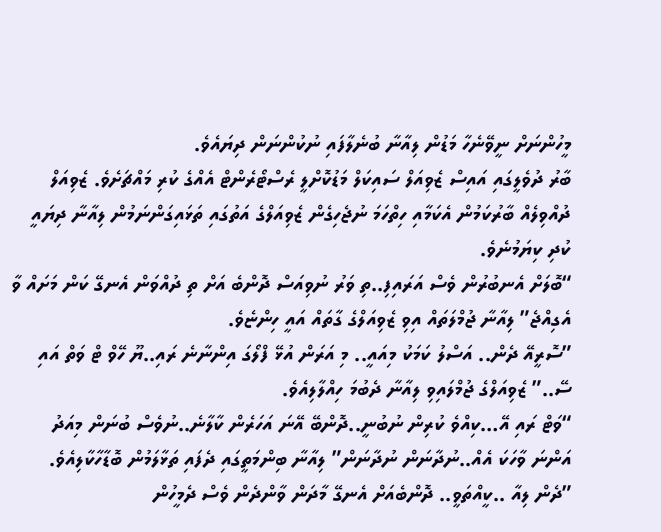މީހުންނަށް ނީވޭނެހާ މަޑުން ލިއާނާ ބުނެލާފައި ނުކުންނަން ދިޔައެވެ.
ބާރު ދުވެލީގައި އައިސް ޒެވިއަލް ސައިކަލް މަޑުކޮށްލީ ރެސްޓޯރެންޓް އެއްގެ ކުރި މައްޗަށެވެ. ޒެވިއަލް ދުއްވިލެއް ބާރުކަމުން އެކަމާއި ހިތްހަމަ ނުޖެހިގެން ޒެވިއަލްގެ އަތުގައި ތަޅައިގަންނަމުން ލިއާނާ ދިޔައީ ކުދި ކިޔަމުނެވެ.
“ބޮލަށް އެނބުރުން ވެސް އަރައިފި..ތި ވަރު ނުވިއަސް ދޮންބެ އަށް ތި ދުއްވަން އެނގޭ ކަން މަށައް ވާ އެގިއްޖެ” ލިއާނާ ޖުމްލަތައް އިވި ޒެވިއަލްގެ ގާތައް އައީ ހިންޏެވެ.
”ސޮރީއޭ ދެން.. އަސްލު ކަމަކު މިއައީ.. މި އަރަން އުޅޭ ފްލޯގަ އިންނާނެ ރައި..ޔޫ ހޭވް ޓް ވަތް އައި ސޭ..” ޒެވިއަލްގެ ޖުމްލައިވި ލިއާނާ ދެބުމަ ހިއްލާލިއެވެ.
“ވަޓް ރައި އޭ…ކިއްވެ ކުރިން ނުބުނީ..ދޮންބޭ އޭނަ އަހަރެން ކާލާނެ..ނުވެސް ބުނަން މިއަދު އަންނަ ވާހަކަ އެއް..ނުދާނަން ނުދާނަން” ލިއާނާ ބިންމަތީގައި ދެފައި ތަޅާލަމުން ބޮޑާހާކާލިއެވެ.
”ދެން ލިއާ ..ކީއްތަވީ.. ދޮންބެއަށް އެނގޭ މާދަން ވާންދެން ވެސް ދެމީހުން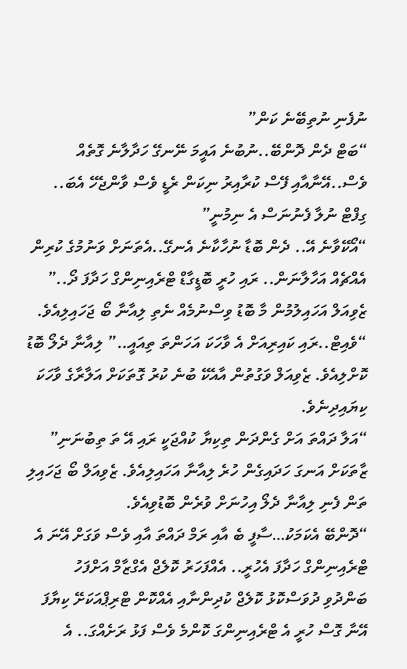ނުފެނި ނުތިބޭނެ ކަން”
“ބަޓް ދެން ދޮންބޭ..ނުބުނެ އައީމަ ނޭނގޭ ހަދާލާނެ ގޮތެއް ވެސް..އޭނާއާއި ފޭސް ކުރާއިރު ނިކަން ރެޑީ ވެސް ވާންޖެހޭ އެބަ.. ގިފްޓް ނުލާ ފެނުނަސް އެ ނިމުނީ”
“އޯކޭވާނެ އޭ.. ދެން ބޮޑާ ނުހާކާނެ އެނގޭ..އެތަނަށް ވަނުމުގެ ކުރިން އެއްޗެއް އަހާލާނަން.. ރައި ހުރީ ބޮޑީގާޑް ޓްރެއިނިންގް ހަދާފަ ދޯ..” ޒެވިއަލް އަހައިލުމުން މާ ބޮޑު ވިސްނުމެއް ނެތި ލިއާނާ ބޯ ޖަހައިލިއެވެ.
“ވެއިޓް..ރައި ކައިރިއަށް އެ ވާހަކަ އަހަންތަ ތިއައީ..” ލިއާނާ ދެލޯ ބޮޑު ކޮށްލިއެވެ. ޒެވިއަލް ވަގުތުން އާއެކޭ ބުނެ ކުރު ގޮތަކަށް އަލާރާގެ ވާހަކަ ކިޔައިދިނެވެ.
“އަލާ ދައްތަ އަށް ގެންދަން ތިކިޔާ ކުއްޖަކީ ރައި އޭ ތަ ތިބުނަނި” ޒާތަކަށް އަނގަ ހަދައިގެން ހުރެ ލިއާނާ އަހައިލިއެވެ. ޒެވިއަލް ބޯ ޖަހައިލި ތަން ފެނި ލިއާނާ ދެލޯ އިހުނަށް ވުރެން ބޮޑުވިއެވެ.
“ދޮންބޭ އެކަމަކު…ސާފީ ބެ އާއި ރަމް ދައްތަ އާއި ވެސް ވަގަށް އޭނަ އެ ޓްރެއިނިންގް ހަދާފަ އެހުރީ.. އެއްފަހަރު ކޮލެޖް އެގްޒާމް އަށްފަހު ބަންދުވި ދުވަސްކޮޅު ކޮލެޖް ކުދިންނާއި އެއްކޮން ޓްރިޕްއަކަށޭ ކިޔާފަ އޭނާ ގޮސް ހުރީ އެ ޓްރެއިނިންގަ ކޮންމެ ވެސް ފަޅު ރަށެއްގަ.. އެ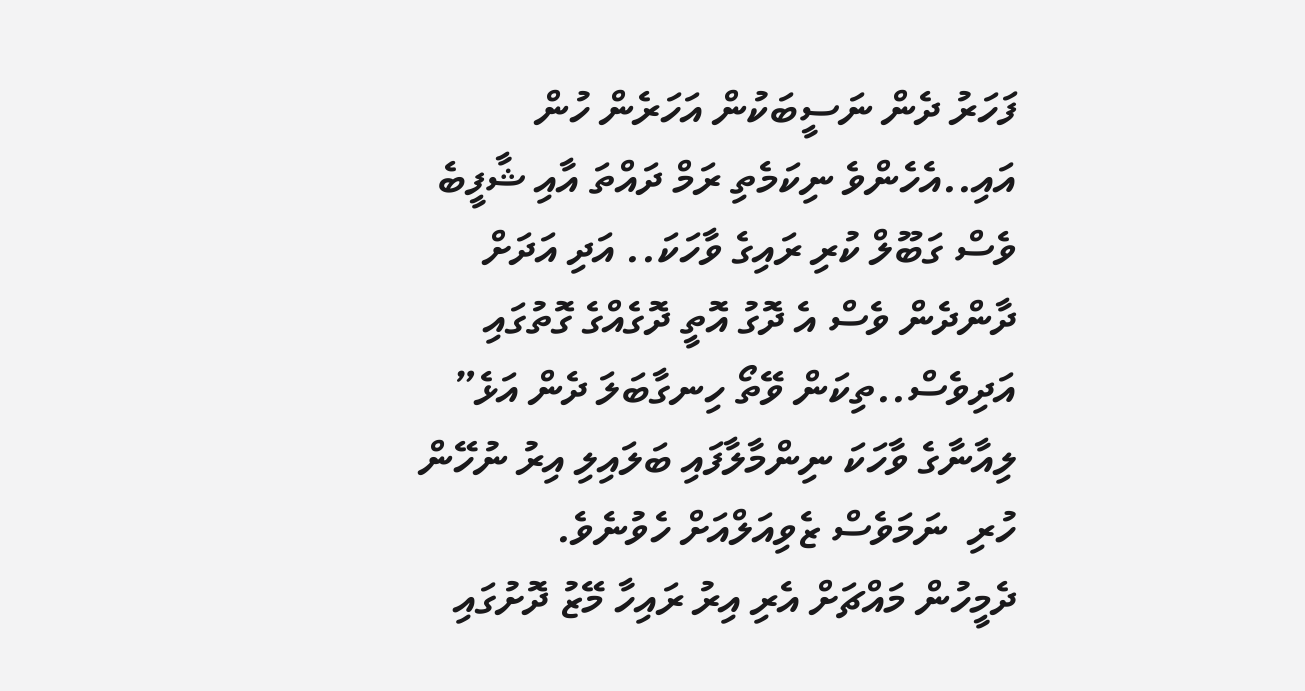ފަހަރު ދެން ނަސީބަކުން އަހަރެން ހުން އައި..އެހެންވެ ނިކަމެތި ރަމް ދައްތަ އާއި ޝާފީބެ ވެސް ގަބޫލް ކުރި ރައިގެ ވާހަކަ.. އަދި އަދަށް ދާންދެން ވެސް އެ ދޮގު އޮތީ ދޮގެއްގެ ގޮތުގައި އަދިވެސް..ތިކަން ވޭތޯ ހިނގާބަލަ ދެން އަޅެ” ލިއާނާގެ ވާހަކަ ނިންމާލާފައި ބަލައިލި އިރު ނުހޭން ހުރި  ނަމަވެސް ޒެވިއަލްއަށް ހެވުނެވެ.
ދެމީހުން މައްޗަށް އެރި އިރު ރައިހާ މޭޒު ދޮށުގައި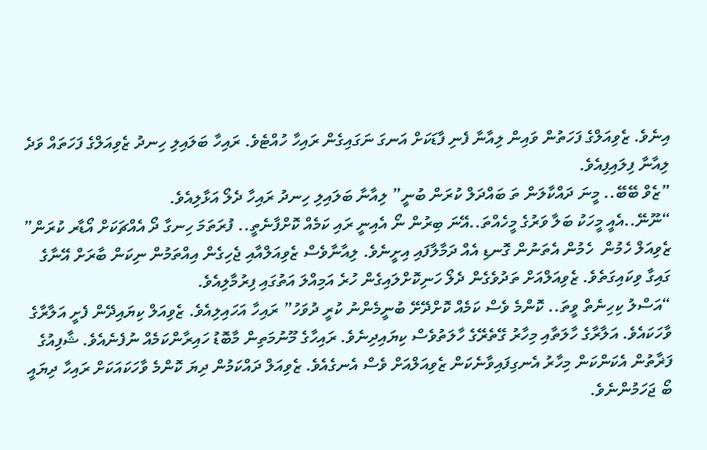އިނެވެ. ޒެވިއަލްގެ ފަހަތުން ވައިން ލިއާނާ ފެނި ފާޑަކަށް އަނގަ ނަގައިގެން ރައިހާ ހުއްޓެވެ. ރައިހާ ބަލައިލި ހިނދު ޒެވިއަލްގެ ފަހަތައް ވަދެ ލިއާނާ ފިލައިފިއެވެ.
”ޒެވް ބޭބޭ.. މީނަ ދައްކާލަން ތަ ބައްދަލް ކުރަން ބުނީ” ލިއާނާ ބަލައިލި ހިނދު ރައިހާ ދެލޯ އަޅާލިއެވެ.
“ނޫނޭ..އެއީ މީހަކު ބަލާ ވަރުގެ މީހެއްތަ..އޭނަ ބިރުން ނޯ އެއިނީ ރައި ކަމެއް ކޮށްފާނެތީ.. ފުރަތަމަ ހިނގާ ދޯ އެއްޗަކަށް އޯޑާރ ކުރަން” ޒެވިއަލް ހެމުން  ހެމުން އެތަނުން ގޮނޑި އެއް ދަމާލާފައި އިށީނެވެ. ލިއާނާވެސް ޒެވިއަލްއާއި ޖެހިގެން އިއްތަމުން ނިކަން ބާރަށް އޭނާގެ ގައިގާ ވިކައިގަތެވެ. ޒެވިއަލްއަށް ތަދުވެގެން ދެލޯ ހަނިކޮށްލައިގެން ހުރެ އަމިއްލަ އަތުގައި ފިރުމާލިއެވެ.
“އަސްލު ކިހިނެތް ވީތަ.. ކޮންމެ ވެސް ކަމެއް ކޮށްދޭށޭ ބުނީމެންނު ކުރީ ދުވަހު” ރައިހާ އަހައިލިއެވެ. ޒެވިއަލް ކިޔައިދޭން ފެށީ އަލާރާގެ ވާހަކައެވެ. އަލާރާގެ ހާލަތާއި މިހާރު ގޭތެރޭގެ ހާލަތުވެސް ކިޔައިދިނެވެ. ރައިހާގެ މޫނުމަތިން މާބޮޑު ހައިރާންކަމެއް ނުފެނެއެވެ. ޝާފިއުގެ ފަޜާތުން އެކަންކަން މިހާރު އެނގިފައިވާނެކަން ޒެވިއަލްއަށް ވެސް އެނގެއެވެ. ޒެވިއަލް ދައްކަމުން ދިޔަ ކޮންމެ ވާހަކައަކަށް ރައިހާ ދިޔައީ ބޯ ޖަހަމުންނެވެ.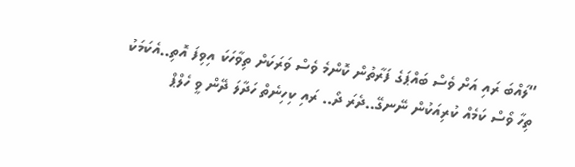“ލައްބަ ރައި އަށް ވެސް ބައްޕަގެ ފަރާތުން ކޮންމެ ވެސް ވަރަކަށް ތިވާހަކަ އިވިފަ އޮތި..އެކަމަކު ތިހާ ވޯސް ކަމެއް ކުރިއަކުން ނޭނގޭ..ދެރަ ދޯ.. ރައި ކިހިނެތް ހަދާލަ ދޭން ވީ ހެލްޕް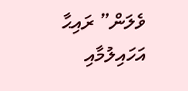ވެލަން” ރައިޙާ އަހައިލުމާއި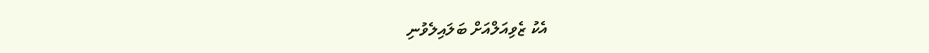އެކު ޒެވިއަލްއަށް ބަލައިލެވުނި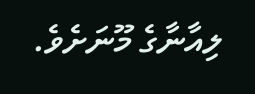ލިއާނާގެ މޫނަށެވެ.